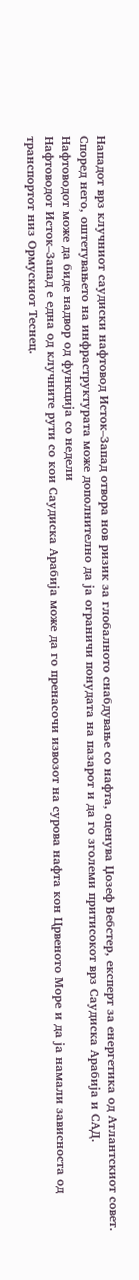Нападот врз клучниот саудиски нафтовод Исток–Запад отвора нов ризик за глобалното снабдување со нафта, оценува Џозеф Вебстер, експерт за енергетика од Атлантскиот совет. Според него, оштетувањето на инфраструктурата може дополнително да ја ограничи понудата на пазарот и да го зголеми притисокот врз Саудиска Арабија и САД.
Нафтоводот може да биде надвор од функција со недели
Нафтоводот Исток–Запад е една од клучните рути со кои Саудиска Арабија може да го пренасочи извозот на сурова нафта кон Црвеното Море и да ја намали зависноста од транспортот низ Ормускиот Теснец.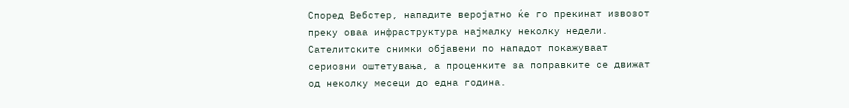Според Вебстер, нападите веројатно ќе го прекинат извозот преку оваа инфраструктура најмалку неколку недели. Сателитските снимки објавени по нападот покажуваат сериозни оштетувања, а проценките за поправките се движат од неколку месеци до една година.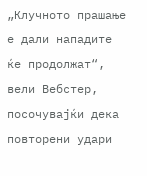„Клучното прашање е дали нападите ќе продолжат“, вели Вебстер, посочувајќи дека повторени удари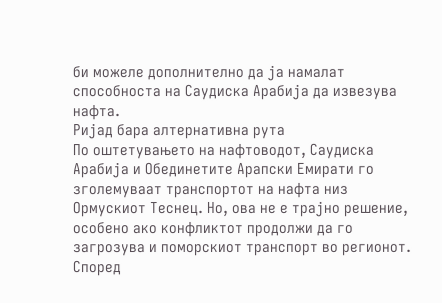би можеле дополнително да ја намалат способноста на Саудиска Арабија да извезува нафта.
Ријад бара алтернативна рута
По оштетувањето на нафтоводот, Саудиска Арабија и Обединетите Арапски Емирати го зголемуваат транспортот на нафта низ Ормускиот Теснец. Но, ова не е трајно решение, особено ако конфликтот продолжи да го загрозува и поморскиот транспорт во регионот.
Според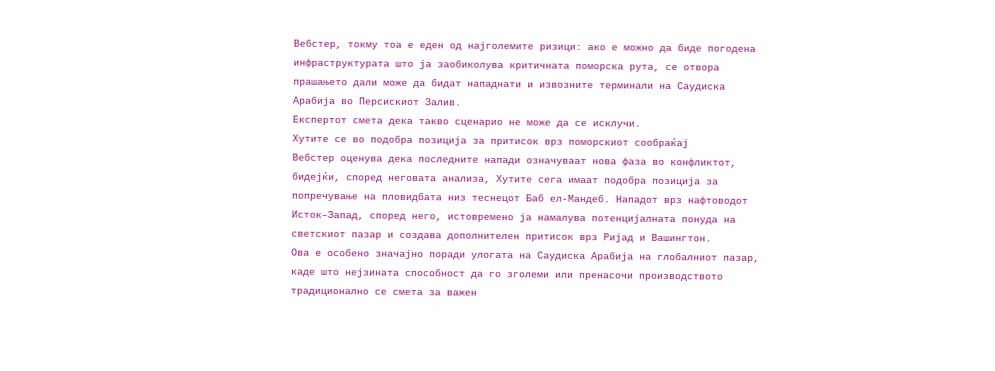Вебстер, токму тоа е еден од најголемите ризици: ако е можно да биде погодена инфраструктурата што ја заобиколува критичната поморска рута, се отвора прашањето дали може да бидат нападнати и извозните терминали на Саудиска Арабија во Персискиот Залив.
Експертот смета дека такво сценарио не може да се исклучи.
Хутите се во подобра позиција за притисок врз поморскиот сообраќај
Вебстер оценува дека последните напади означуваат нова фаза во конфликтот, бидејќи, според неговата анализа, Хутите сега имаат подобра позиција за попречување на пловидбата низ теснецот Баб ел-Мандеб. Нападот врз нафтоводот Исток–Запад, според него, истовремено ја намалува потенцијалната понуда на светскиот пазар и создава дополнителен притисок врз Ријад и Вашингтон.
Ова е особено значајно поради улогата на Саудиска Арабија на глобалниот пазар, каде што нејзината способност да го зголеми или пренасочи производството традиционално се смета за важен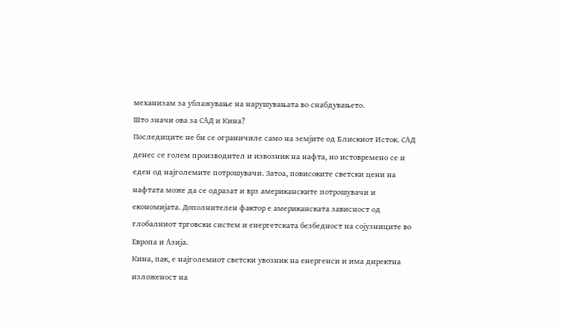механизам за ублажување на нарушувањата во снабдувањето.
Што значи ова за САД и Кина?
Последиците не би се ограничиле само на земјите од Блискиот Исток. САД денес се голем производител и извозник на нафта, но истовремено се и еден од најголемите потрошувачи. Затоа, повисоките светски цени на нафтата може да се одразат и врз американските потрошувачи и економијата. Дополнителен фактор е американската зависност од глобалниот трговски систем и енергетската безбедност на сојузниците во Европа и Азија.
Кина, пак, е најголемиот светски увозник на енергенси и има директна изложеност на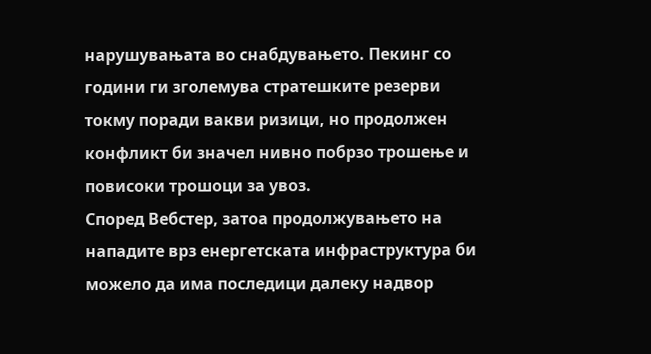нарушувањата во снабдувањето. Пекинг со години ги зголемува стратешките резерви токму поради вакви ризици, но продолжен конфликт би значел нивно побрзо трошење и повисоки трошоци за увоз.
Според Вебстер, затоа продолжувањето на нападите врз енергетската инфраструктура би можело да има последици далеку надвор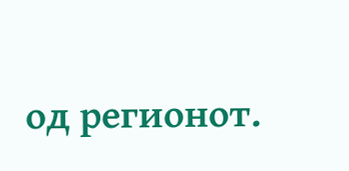од регионот.